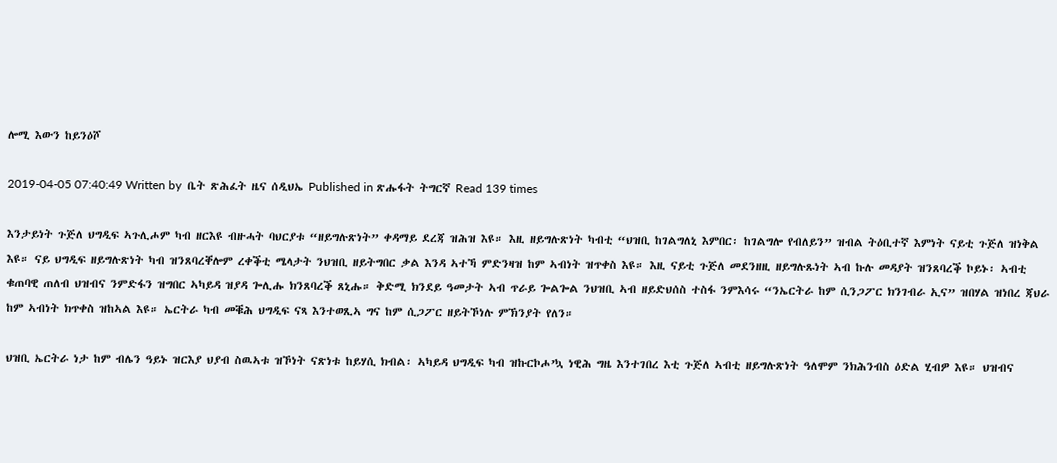ሎሚ እውን ከይንዕሾ

2019-04-05 07:40:49 Written by  ቤት ጽሕፈት ዜና ሰዲህኤ Published in ጽሑፋት ትግርኛ Read 139 times

እንታይነት ጉጅለ ህግዲፍ ኣጉሊሖም ካብ ዘርእዩ ብዙሓት ባህርያቱ “ዘይግሉጽነት” ቀዳማይ ደረጃ ዝሕዝ እዩ። እዚ ዘይግሉጽነት ካብቲ “ህዝቢ ከገልግለኒ እምበር፡ ከገልግሎ የብለይን” ዝብል ትዕቢተኛ እምነት ናይቲ ጉጅለ ዝነቅል እዩ። ናይ ህግዲፍ ዘይግሉጽነት ካብ ዝንጸባረቐሎም ረቀቕቲ ሜላታት ንህዝቢ ዘይትግበር ቃል እንዳ ኣተኻ ምድንዛዝ ከም ኣብነት ዝጥቀስ እዩ። እዚ ናይቲ ጉጅለ መደንዘዚ ዘይግሉጹነት ኣብ ኩሉ መዳያት ዝንጸባረቕ ኮይኑ፡ ኣብቲ ቁጠባዊ ጠለብ ህዝብና ንምድፋን ዝግበር ኣካይዳ ዝያዳ ጐሊሑ ክንጸባረቕ ጸኒሑ። ቅድሚ ክንደይ ዓመታት ኣብ ጥራይ ጐልጐል ንህዝቢ ኣብ ዘይድህሰስ ተስፋ ንምእሳሩ “ንኤርትራ ከም ሲንጋፖር ክንገብራ ኢና” ዝበሃል ዝነበረ ጃህራ ከም ኣብነት ክጥቀስ ዝከኣል እዩ። ኤርትራ ካብ መቑሕ ህግዲፍ ናጻ እንተወጺኣ ግና ከም ሲጋፖር ዘይትኾነሉ ምኽንያት የለን።

ህዝቢ ኤርትራ ነታ ከም ብሌን ዓይኑ ዝርእያ ህያብ ስዉኣቱ ዝኾነት ናጽነቱ ከይሃሲ ክብል፡ ኣካይዳ ህግዲፍ ካብ ዝኩርኮሖ’ኳ ነዊሕ ግዜ እንተገበረ እቲ ጉጅለ ኣብቲ ዘይግሉጽነት ዓለሞም ንክሕንብስ ዕድል ሂብዎ እዩ። ህዝብና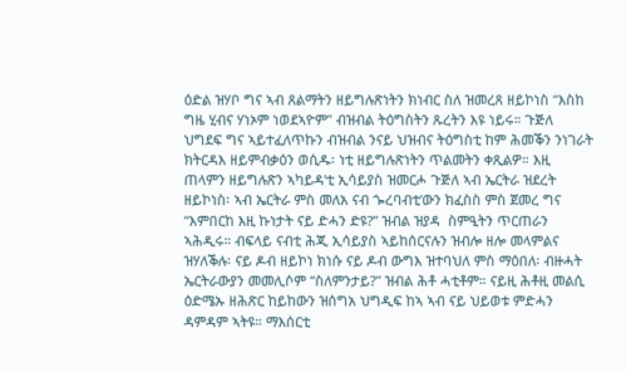ዕድል ዝሃቦ ግና ኣብ ጸልማትን ዘይግሉጽነትን ክነብር ስለ ዝመረጸ ዘይኮነስ “እስከ ግዜ ሂብና ሃነኦም ነወደኣዮም” ብዝብል ትዕግስትን ጹረትን እዩ ነይሩ። ጉጅለ ህግደፍ ግና ኣይተፈለጥኩን ብዝብል ንናይ ህዝብና ትዕግስቲ ከም ሕመቕን ንነገራት ክትርዳእ ዘይምብቃዕን ወሲዱ፡ ነቲ ዘይግሉጽነትን ጥልመትን ቀጺልዎ። እዚ ጠላምን ዘይግሉጽን ኣካይዳ’ቲ ኢሳይያስ ዝመርሖ ጉጅለ ኣብ ኤርትራ ዝደረት ዘይኮነስ፡ ኣብ ኤርትራ ምስ መለአ ናብ ጐረባብቲ’ውን ክፈስስ ምስ ጀመረ ግና “እምበርከ እዚ ኩነታት ናይ ድሓን ድዩ?” ዝብል ዝያዳ  ስምዒትን ጥርጠራን ኣሕዲሩ። ብፍላይ ናብቲ ሕጂ ኢሳይያስ ኣይከሰርናሉን ዝብሎ ዘሎ መላምልና ዝሃለቕሉ፡ ናይ ዶብ ዘይኮነ ክነሱ ናይ ዶብ ውግእ ዝተባህለ ምስ ማዕበለ፡ ብዙሓት ኤርትራውያን መመሊሶም “ስለምንታይ?” ዝብል ሕቶ ሓቲቶም። ናይዚ ሕቶዚ መልሲ ዕድሜኡ ዘሕጽር ከይከውን ዝሰግአ ህግዲፍ ከኣ ኣብ ናይ ህይወቱ ምድሓን ዳምዳም ኣትዩ። ማእሰርቲ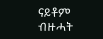ናይቶም ብዙሓት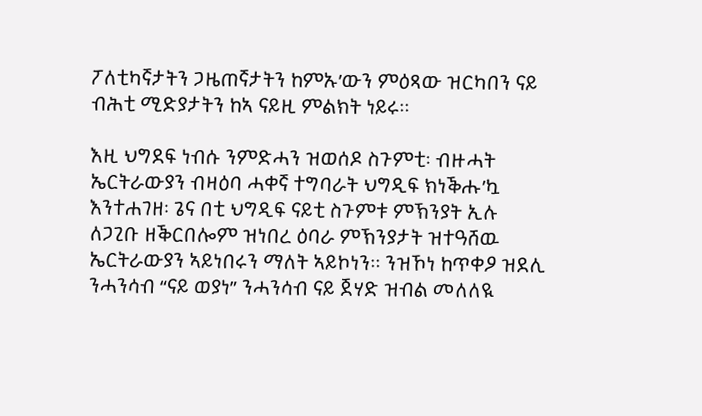ፖለቲካኛታትን ጋዜጠኛታትን ከምኡ’ውን ምዕጻው ዝርካበን ናይ ብሕቲ ሚድያታትን ከኣ ናይዚ ምልክት ነይሩ።

እዚ ህግደፍ ነብሱ ንምድሓን ዝወሰዶ ስጉምቲ፡ ብዙሓት ኤርትራውያን ብዛዕባ ሓቀኛ ተግባራት ህግዲፍ ክነቕሑ’ኳ እንተሐገዘ፡ ጌና በቲ ህግዲፍ ናይቲ ስጉምቱ ምኽንያት ኢሉ ለጋጊቡ ዘቕርበሎም ዝነበረ ዕባራ ምኽንያታት ዝተዓሸዉ ኤርትራውያን ኣይነበሩን ማለት ኣይኮነን። ንዝኾነ ከጥቀዖ ዝደሊ ንሓንሳብ “ናይ ወያነ” ንሓንሳብ ናይ ጀሃድ ዝብል መለለዪ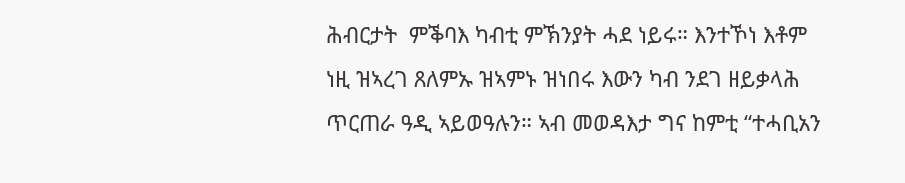ሕብርታት  ምቕባእ ካብቲ ምኽንያት ሓደ ነይሩ። እንተኾነ እቶም ነዚ ዝኣረገ ጸለምኡ ዝኣምኑ ዝነበሩ እውን ካብ ንደገ ዘይቃላሕ ጥርጠራ ዓዲ ኣይወዓሉን። ኣብ መወዳእታ ግና ከምቲ “ተሓቢአን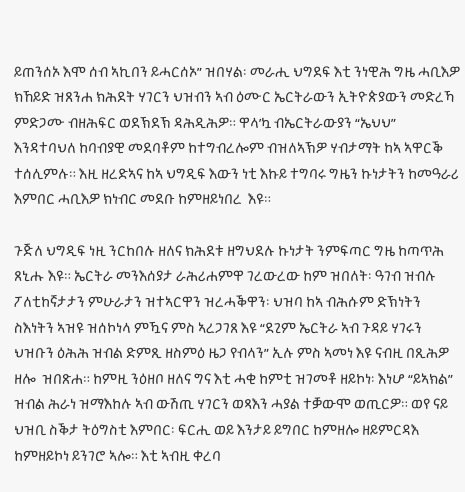ይጠንሰኦ እሞ ሰብ ኣኪበን ይሓርሰኦ” ዝበሃል፡ መራሒ ህግደፍ እቲ ንነዊሕ ግዜ ሓቢእዎ ክኸይድ ዝጸንሐ ክሕደት ሃገርን ህዝብን ኣብ ዕሙር ኤርትራውን ኢትዮጵያውን መድረኻ ምድጋሙ ብዘሕፍር ወደኽደኽ ዳሕዲሕዎ። ዋላ’ኳ ብኤርትራውያን “ኤህህ” እንዳተባህለ ከባብያዊ መደባቶም ከተግብረሎም ብዝለኣኽዎ ሃብታማት ከኣ ኣዋርቕ ተሰሊምሉ። እዚ ዘረድኣና ከኣ ህግዲፍ እውን ነቲ እኩይ ተግባሩ ግዜን ኩነታትን ከመዓራሪ እምበር ሓቢእዎ ክነብር መደቡ ከምዘይነበረ  እዩ።

ጉጅለ ህግዲፍ ነዚ ንርከበሉ ዘለና ክሕደቱ ዘግህደሉ ኩነታት ንምፍጣር ግዜ ከጣጥሕ ጸኒሑ እዩ። ኤርትራ መንእሰያታ ራሕሪሐምዋ ገረውረው ከም ዝበለት፡ ዓገብ ዝብሉ ፖለቲከኛታታን ምሁራታን ዝተኣርዋን ዝረሓቕዋን፡ ህዝባ ከኣ ብሕሱም ድኽነትን ስእነትን ኣዝዩ ዝሰኮነላ ምዃና ምስ ኣረጋገጸ እዩ “ደጊም ኤርትራ ኣብ ጉዳይ ሃገሩን ህዝቡን ዕሕሕ ዝብል ድምጺ ዘስምዕ ዜጋ የብላን” ኢሉ ምስ ኣመነ እዩ ናብዚ በጺሕዎ ዘሎ  ዝበጽሐ። ከምዚ ንዕዘቦ ዘለና ግና እቲ ሓቂ ከምቲ ዝገመቶ ዘይኮነ፡ እነሆ “ይኣክል” ዝብል ሕራነ ዝማእከሉ ኣብ ውሽጢ ሃገርን ወጻእን ሓያል ተቓውሞ ወጢርዎ። ወየ ናይ ህዝቢ ስቕታ ትዕግስቲ እምበር፡ ፍርሒ ወይ እንታይ ይግበር ከምዘሎ ዘይምርዳእ ከምዘይኮነ ይንገሮ ኣሎ። እቲ ኣብዚ ቀረባ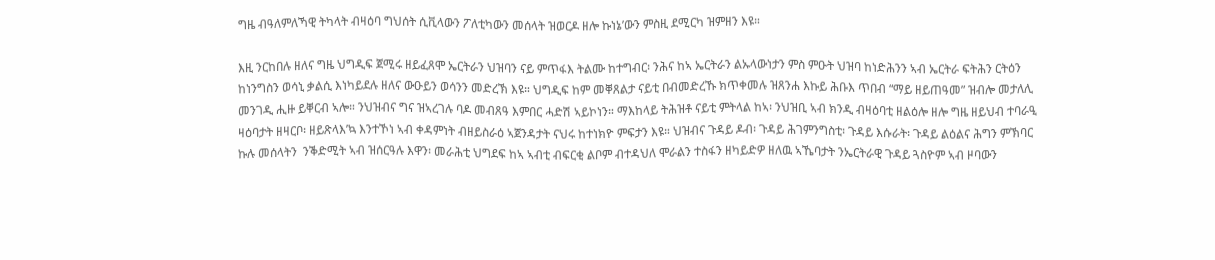ግዜ ብዓለምለኻዊ ትካላት ብዛዕባ ግህሰት ሲቪላውን ፖለቲካውን መሰላት ዝወርዶ ዘሎ ኩነኔ’ውን ምስዚ ደሚርካ ዝምዘን እዩ።

እዚ ንርከበሉ ዘለና ግዜ ህግዲፍ ጀሚሩ ዘይፈጸሞ ኤርትራን ህዝባን ናይ ምጥፋእ ትልሙ ከተግብር፡ ንሕና ከኣ ኤርትራን ልኡላውነታን ምስ ምዑት ህዝባ ከነድሕንን ኣብ ኤርትራ ፍትሕን ርትዕን ከነንግስን ወሳኒ ቃልሲ እነካይደሉ ዘለና ውዑይን ወሳንን መድረኽ እዩ። ህግዲፍ ከም መቐጸልታ ናይቲ በብመድረኹ ክጥቀመሉ ዝጸንሐ እኩይ ሕቡእ ጥበብ “ማይ ዘይጠዓመ” ዝብሎ መታለሊ መንገዲ ሒዙ ይቐርብ ኣሎ። ንህዝብና ግና ዝኣረገሉ ባዶ መብጸዓ እምበር ሓድሽ ኣይኮነን። ማእከላይ ትሕዝቶ ናይቲ ምትላል ከኣ፡ ንህዝቢ ኣብ ክንዲ ብዛዕባቲ ዘልዕሎ ዘሎ ግዜ ዘይህብ ተባራዒ ዛዕባታት ዘዛርቦ፡ ዘይጽላእ’ኳ እንተኾነ ኣብ ቀዳምነት ብዘይስራዕ ኣጀንዳታት ናህሩ ከተነክዮ ምፍታን እዩ። ህዝብና ጉዳይ ዶብ፡ ጉዳይ ሕገምንግስቲ፡ ጉዳይ እሱራት፡ ጉዳይ ልዕልና ሕግን ምኽባር ኩሉ መሰላትን  ንቕድሚት ኣብ ዝሰርዓሉ እዋን፡ መራሕቲ ህግደፍ ከኣ ኣብቲ ብፍርቂ ልቦም ብተዳህለ ሞራልን ተስፋን ዘካይድዎ ዘለዉ ኣኼባታት ንኤርትራዊ ጉዳይ ጓስዮም ኣብ ዞባውን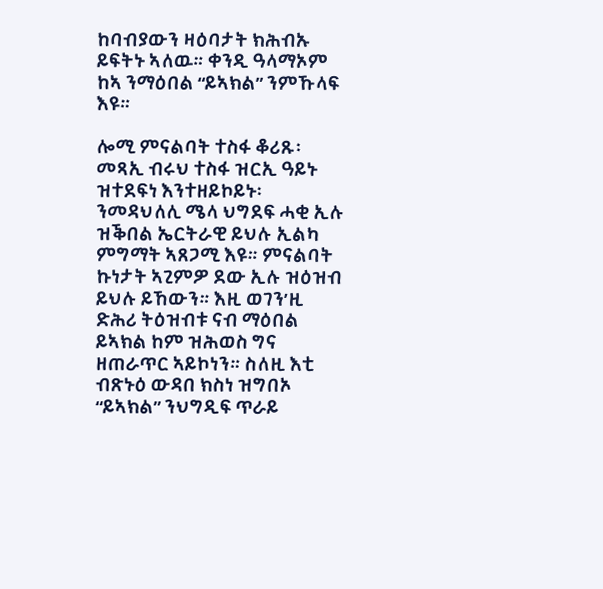ከባብያውን ዛዕባታት ክሕብኡ ይፍትኑ ኣለዉ። ቀንዲ ዓላማኦም ከኣ ንማዕበል “ይኣክል” ንምኹላፍ እዩ።

ሎሚ ምናልባት ተስፋ ቆሪጹ፡ መጻኢ ብሩህ ተስፋ ዝርኢ ዓይኑ ዝተደፍነ እንተዘይኮይኑ፡ ንመዳህለሊ ሜላ ህግደፍ ሓቂ ኢሉ ዝቕበል ኤርትራዊ ይህሉ ኢልካ ምግማት ኣጸጋሚ እዩ። ምናልባት ኩነታት ኣጊምዎ ደው ኢሉ ዝዕዝብ ይህሉ ይኸውን። እዚ ወገን’ዚ ድሕሪ ትዕዝብቱ ናብ ማዕበል ይኣክል ከም ዝሕወስ ግና ዘጠራጥር ኣይኮነን። ስለዚ እቲ ብጽኑዕ ውዳበ ክስነ ዝግበኦ “ይኣክል” ንህግዲፍ ጥራይ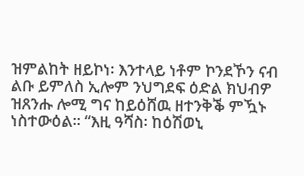ዝምልከት ዘይኮነ፡ እንተላይ ነቶም ኮንደኾን ናብ ልቡ ይምለስ ኢሎም ንህግደፍ ዕድል ክህብዎ ዝጸንሑ ሎሚ ግና ከይዕሸዉ ዘተንቅቕ ምዃኑ ነስተውዕል። “እዚ ዓሻስ፡ ከዕሽወኒ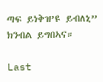ጣፍ ይነቅዝ’ዩ ይብለኒ” ክንብል ይግበኣና።

Last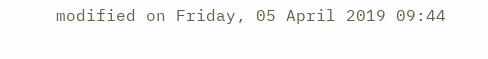modified on Friday, 05 April 2019 09:44